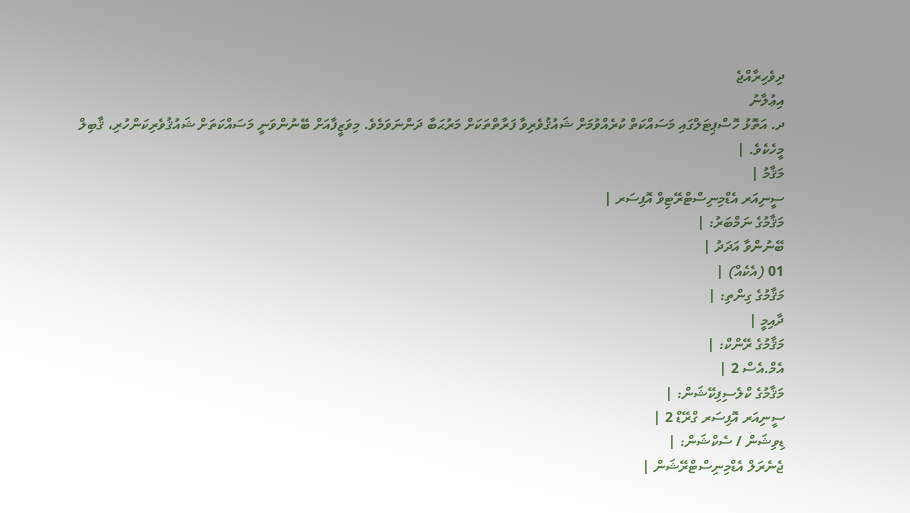ދިވެހިރާއްޖެ
އިޢުލާނު
ދ. އަތޮޅު ހޮސްޕިޓަލްގައި މަސައްކަތް ކުރެއްވުމަށް ޝައުޤުވެރިވާ ފަރާތްތަކަށް މަރުޙަބާ ދަންނަވަމެވެ. މިވަޒީފާއަށް ބޭނުންވަނީ މަސައްކަތަށް ޝައުޤުވެރިކަންހުރި، ޤާބިލް މީހެކެވެ. |
މަޤާމު |
ސީނިއަރ އެޑްމިނިސްޓްރޭޓިވް އޮފިސަރ |
މަޤާމުގެ ނަމްބަރު: |
ބޭނުންވާ އަދަދު |
01 (އެކެއް) |
މަޤާމުގެ ގިންތި: |
ދާއިމީ |
މަޤާމުގެ ރޭންކް: |
އެމް.އެސް 2 |
މަޤާމުގެ ކްލެސިފިކޭޝަން: |
ސީނިއަރ އޮފިސަރ ގްރޭޑް 2 |
ޑިވިޝަން / ސެކްޝަން: |
ޖެނެރަލް އެޑްމިނިސްޓްރޭޝަން |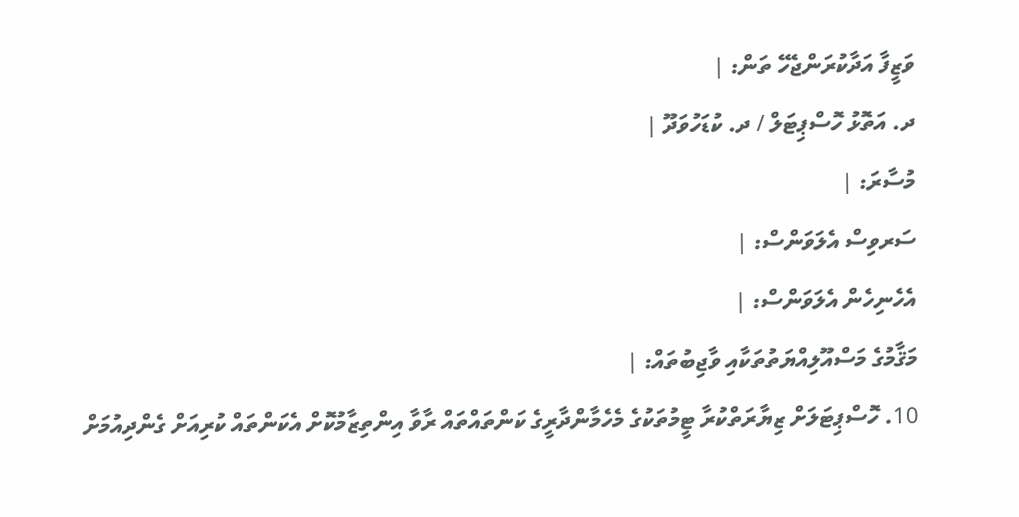ވަޒީފާ އަދާކުރަންޖެހޭ ތަން: |
ދ. އަތޮޅު ހޮސްޕިޓަލް / ދ. ކުޑަހުވަދޫ |
މުސާރަ: |
ސަރވިސް އެލަވަންސް: |
އެހެނިހެން އެލަވަންސް: |
މަޤާމުގެ މަސްއޫލިއްޔަތުތަކާއި ވާޖިބުތައް: |
10. ހޮސްޕިޓަލަށް ޒިޔާރަތްކުރާ ޓީމުތަކުގެ މެހެމާންދާރީގެ ކަންތައްތައް ރާވާ އިންތިޒާމުކޮށް އެކަންތައް ކުރިއަށް ގެންދިއުމަށް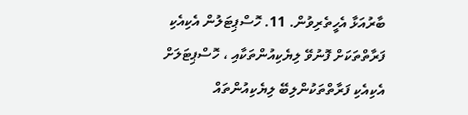ބާރުއަޅާ އެހީތެރިވުން. 11. ހޮސްޕިޓަލުން އެކިއެކި ފަރާތްތަކަށް ފޮނުވޭ ލިޔެކިއުންތަކާއި ، ހޮސްޕިޓަލަށް އެކިއެކި ފަރާތްތަކުންލިބޭ ލިޔެކިއުންތައް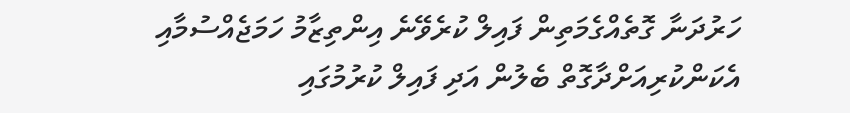ހަރުދަނާ ގޮތެއްގެމަތިން ފައިލް ކުރެވޭނެ އިންތިޒާމު ހަމަޖެއްސުމާއި އެކަންކުރިއަށްދާގޮތް ބެލުން އަދި ފައިލް ކުރުމުގައި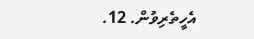އެހީތެރިވުން. 12.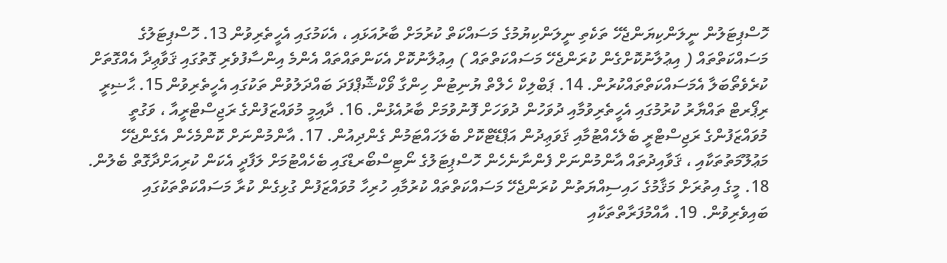ހޮސްޕިޓަލުން ނީލަންކިޔަންޖެހޭ ތަކެތި ނީލަންކިޔުމުގެ މަސައްކަތް ކުރުމަށް ބާރުއަޅައި ، އެކަމުގައި އެހީތެރިވުން 13. ހޮސްޕިޓަލުގެ މަސައްކަތްތައް ( އިޢުލާނުކޮށްގެން ކުރަންޖެހޭ މަސައްކަތްތައް ) އިޢުލާނުކޮށް އެކަންތައްތައް އެންމެ އިންސާފުވެރި ގޮތުގައި ޤަވާޢިދާ އެއްގޮތަށް ކުރެވެތޯބަލާ އެމަސައްކަތްތައްކުރުން. 14. ޕަބްލިކް ހެލްތް ޔުނިޓުން ހިންގާ ވޯކްޝޮޕްފަދަ ބައްދަލުވުން ތަކުގައި އެހީތެރިވުން 15. ޙާޟިރީ ރިޕޯރޓް ތައްޔާރު ކުރުމުގައި އެހީތެރިވުމާއި ދުވަހުން ދުވަހަށް ފޮނުވުމަށް ބާރުއެޅުން. 16. ދާއިމީ މުވައްޒަފުންގެ ރަޖިސްޓްރީއާ ، ވަގުތީ މުވައްޒަފުންގެ ރަޖިސްޓްރީ ބެލެހެއްޓުމާއި ޤަވަޢިދުން އަޕްޑޭޓްކޮށް ބެލަހައްޓަމުން ގެންދިއުން. 17. އާންމުންނަށް ކޮންމެހެން އެގެންޖެހޭ މަޢުލޫމަތުތަކާއި ، ޤަވާއިދުތައް އާންމުންނަށް ފެންނާނެހެން ހޮސްޕިޓަލުގެ ނޯޓިސްބޯރޑްގައި ބެހެއްޓުމަށް ލަފާދީ އެކަން ކުރިއަށްދާގޮތް ބެލުން. 18. މީގެ އިތުރަށް މަޤާމުގެ ހައިސިއްޔަތުން ކުރަންޖެހޭ މަސައްކަތްތައް ކުރުމާއި ހުރިހާ މުވައްޒަފުން ގުޅިގެން ކުރާ މަސައްކަތްތަކުގައި ބައިވެރިވުން. 19. އާއްމުފަރާތްތަކާއި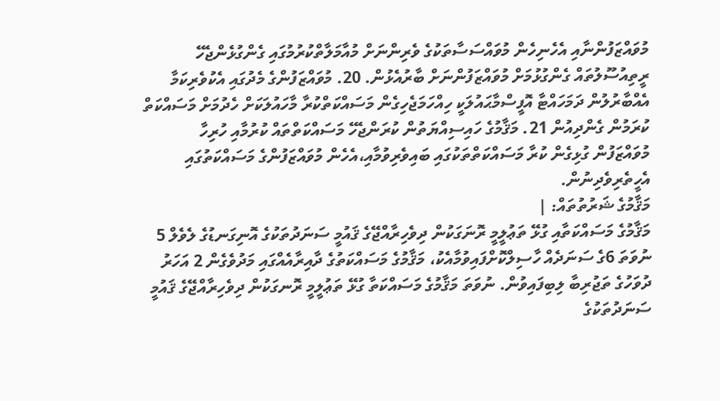މުވައްޒަފުންނާއި އެހެނިހެން މުވައްސަސާތަކުގެ ވެރިންނަށް މުއާމަލާތްކުރުމުގައި ގެންގުޅެންޖެހޭ ރީތިއުސޫލުތައް ގެންގުޅުމަށް މުވައްޒަފުންނަށް ބާރުއެޅުން. 20. މުވައްޒަފުންގެ މެދުގައި އެކުވެރިކަމާ އެއްބާރުލުން ދަމަހައްޓާ އޮފީސްމާޙައުލަކީ ހިއްހަމަޖެހިގެން މަސައްކަތްކުރާ މާހައުލަކަށް ހެދުމަށް މަސައްކަތް ކުރަމުން ގެންދިއުން 21. މަޤާމުގެ ހައިސިއްޔަތުން ކުރަންޖެހޭ މަސައްކަތްތައް ކުރުމާއި ހުރިހާ މުވައްޒަފުން ގުޅިގެން ކުރާ މަސައްކަތްތަކުގައި ބައިވެރިވުމާއި،އެހެން މުވައްޒަފުންގެ މަސައްކަތުގައި އެހީތެރިވެދިނުން.
މަޤާމުގެ ޝަރުތުތައް: |
މަޤާމުގެ މަސައްކަތާއި ގުޅޭ ތަޢުލީމީ ރޮނަގަކުން ދިވެހިރާއްޖޭގެ ޤައުމީ ސަނަދުތަކުގެ އޮނިގަނޑުގެ ލެވެލް 5 ނުވަތަ 6ގެ ސަނަދެއް ހާސިލްކޮށްފައިވުމާއެކު، މަޤާމުގެ މަސައްކަތުގެ ދާއިރާއެއްގައި މަދުވެގެން 2 އަހަރު ދުވަހުގެ ތަޖުރިބާ ލިބިފައިވުން. ނުވަތަ މަޤާމުގެ މަސައްކަތާ ގުޅޭ ތަޢުލީމީ ރޮނގަކުން ދިވެހިރާއްޖޭގެ ޤައުމީ ސަނަދުތަކުގެ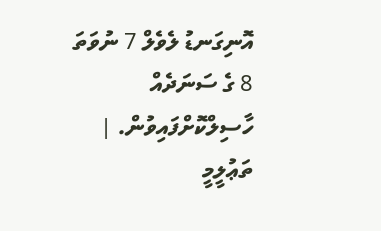އޮނިގަނޑު ލެވެލް 7 ނުވަތަ 8 ގެ ސަނަދެއް ހާސިލްކޮށްފައިވުން. |
ތަޢުލީމީ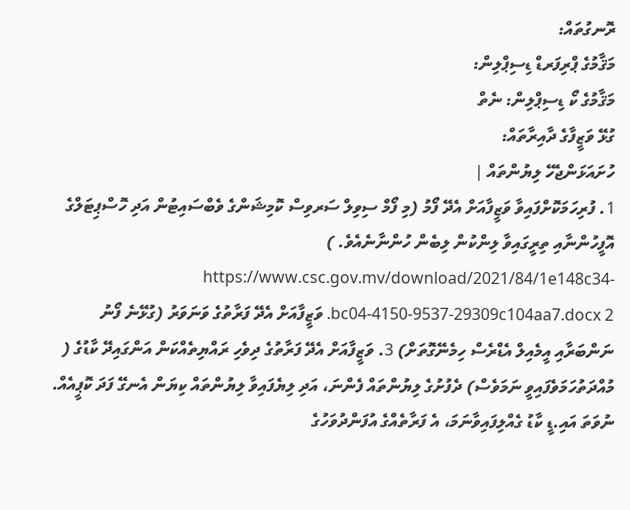ރޮނގުތައް:
މަޤާމުގެ ޕްރިފަރޑް ޑިސިޕްލިން:
މަޤާމުގެ ކޯ ޑިސިޕްލިން: ނެތް
ގުޅޭ ވަޒީފާގެ ދާއިރާތައް:
ހުށައަޅަންޖެހޭ ލިޔުންތައް |
1. ފުރިހަމަކޮށްފައިވާ ވަޒީފާއަށް އެދޭ ފޯމު (މި ފޯމް ސިވިލް ސަރވިސް ކޮމިޝަންގެ ވެބްސައިޓުން އަދި ހޮސްޕިޓަލްގެ އޮފީހުންނާއި ތިރީގައިވާ ލިންކުން ލިބެން ހުންނާނެއެވެ. ) https://www.csc.gov.mv/download/2021/84/1e148c34-bc04-4150-9537-29309c104aa7.docx 2. ވަޒީފާއަށް އެދޭ ފަރާތުގެ ވަނަވަރު (ގުޅޭނެ ފޯނު ނަންބަރާއި އީމެއިލް އެޑްރެސް ހިމެނޭގޮތަށް) 3. ވަޒީފާއަށް އެދޭ ފަރާތުގެ ދިވެހި ރައްޔިތެއްކަން އަންގައިދޭ ކާޑުގެ ( މުއްދަތުހަމަވެފައިވީ ނަމަވެސް) ދެފުށުގެ ލިޔުންތައް ފެންނަ، އަދި ލިޔެފައިވާ ލިޔުންތައް ކިޔަން އެނގޭ ފަދަ ކޮޕީއެއް. ނުވަތަ އައި.ޑީ ކާޑު ގެއްލިފައިވާނަމަ، އެ ފަރާތެއްގެ އުފަންދުވަހުގެ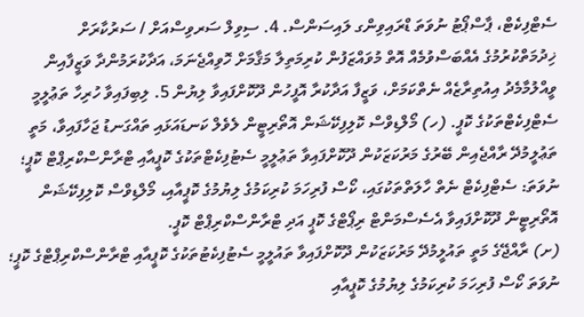ސެޓްފިކެޓް، ޕާސްޕޯޓު ނުވަތަ ޑްރައިވިންގ ލައިސަންސް. 4. ސިވިލް ސަރވިސްއަށް / ސަރުކާރަށް ޚިދުމަތްކުރުމުގެ އެއްބަސްވުމެއް އޮތް މުވައްޒަފުން ކުރިމަތިލާ މަޤާމަށް ހޮވިއްޖެނަމަ، އަދާކުރަމުންދާ ވަޒީފާއިން ވީއްލުމާމެދު އިއުތިރާޒެއް ނެތްކަމަށް، ވަޒީފާ އަދާކުރާ އޮފީހުން ދޫކޮށްފައިވާ ލިޔުން 5. ލިބިފައިވާ ހުރިހާ ތަޢުލީމީ ސެޓްފިކެޓްތަކުގެ ކޮޕީ. (ހ) މޯލްޑިވްސް ކޮލިފިކޭޝަން އޮތޯރިޓީން ލެވެލް ކަނޑައަޅައި ތައްގަނޑު ޖަހާފައިވާ، މަތީ ތަޢުލީމުދޭ ރާއްޖެއިން ބޭރުގެ މަރުކަޒަކުން ދޫކޮށްފައިވާ ތަޢުލީމީ ސެޓުފިކެޓްތަކުގެ ކޮޕީއާއި ޓްރާންސްކްރިޕްޓް ކޮޕީ؛ ނުވަތަ: ސެޓްފިކެޓް ނެތް ހާލަތްތަކުގައި، ކޯސް ފުރިހަމަ ކުރިކަމުގެ ލިޔުމުގެ ކޮޕީއާއި، މޯލްޑިވްސް ކޮލިފިކޭޝަން އޮތޯރިޓީން ދޫކޮށްފައިވާ އެސެސްމަންޓް ރިޕޯޓްގެ ކޮޕީ އަދި ޓްރާންސްކްރިޕްޓް ކޮޕީ.
(ށ) ރާއްޖޭގެ މަތީ ތައުލީމުދޭ މަރުކަޒަކުން ދޫކޮށްފައިވާ ތައުލީމީ ސެޓުފިކެޓުތަކުގެ ކޮޕީއާއި ޓްރާންސްކްރިޕްޓްގެ ކޮޕީ؛ ނުވަތަ ކޯސް ފުރިހަމަ ކުރިކަމުގެ ލިޔުމުގެ ކޮޕީއާއި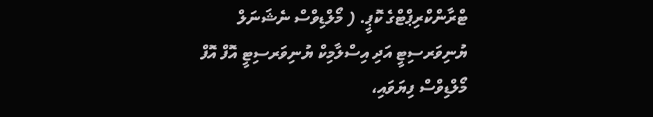ޓްރާންކްރިޕްޓްގެ ކޮޕީ. ( މޯލްޑިވްސް ނެޝަނަލް ޔުނިވަރސިޓީ އަދި އިސްލާމިކް ޔުނިވަރސިޓީ އޮފް އޮފް މޯލްޑިވްސް ފިޔަވައި،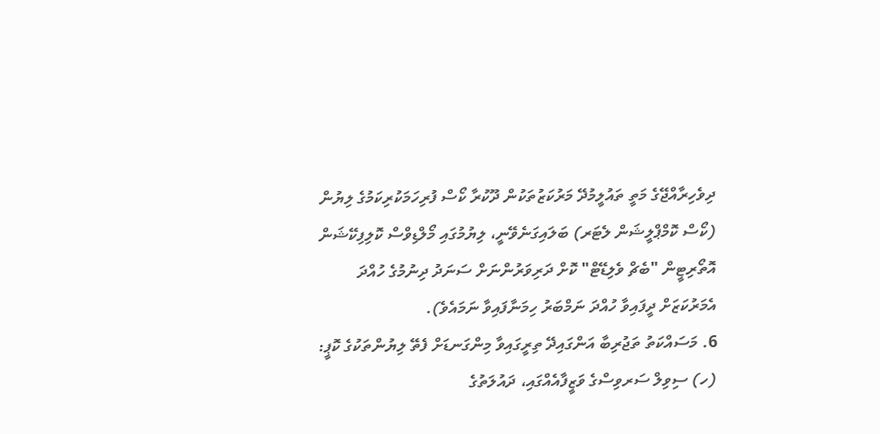ދިވެހިރާއްޖޭގެ މަތީ ތައުލީމުދޭ މަރުކަޒުތަކުން ދޫކުރާ ކޯސް ފުރިހަމަކުރިކަމުގެ ލިޔުން (ކޯސް ކޮމްޕްލީޝަން ލެޓަރ) ބަލައިގަނެވޭނީ، ލިޔުމުގައި މޯލްޑިވްސް ކޮލިފިކޭޝަން އޮތޯރިޓީން "ބެޗް ވެލިޑޭޓް" ކޮށް ދަރިވަރުންނަށް ސަނަދު ދިނުމުގެ ހުއްދަ އެމަރުކަޒަށް ދީފައިވާ ހުއްދަ ނަމްބަރު ހިމަނާފައިވާ ނަމައެވެ).
6. މަސައްކަތު ތަޖުރިބާ އަންގައިދޭ ތިރީގައިވާ މިންގަނޑަށް ފެތޭ ލިޔުންތަކުގެ ކޮޕީ: (ހ) ސިވިލް ސަރވިސްގެ ވަޒީފާއެއްގައި، ދައުލަތުގެ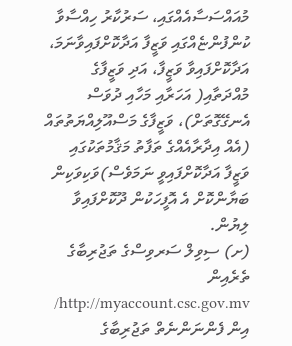މުއައްސަސާއެއްގައި، ސަރުކާރު ހިއްސާވާ ކުންފުންޏެއްގައި ވަޒީފާ އަދާކޮށްފައިވާނަމަ، އަދާކޮށްފައިވާ ވަޒީފާ، އަދި ވަޒީފާގެ މުއްދަތާއި( އަހަރާއި މަހާއި ދުވަސް އެނގޭގޮތަށް)، ވަޒީފާގެ މަސްއޫލިއްޔަތުތައް (އެއް އިދާރާއެއްގެ ތަފާތު މަޤާމުތަކުގައި ވަޒީފާ އަދާކޮށްފައިވީ ނަމަވެސް)ވަކިވަކިން ބަޔާންކޮށް އެ އޮފީހަކުން ދޫކޮށްފައިވާ ލިޔުން.
(ށ) ސިވިލް ސަރވިސްގެ ތަޖުރިބާގެ ތެރެއިން http://myaccount.csc.gov.mv/ އިން ފެންނަންނެތް ތަޖުރިބާގެ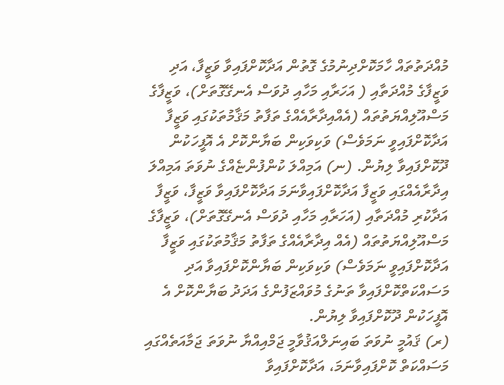މުއްދަތުތައް ހާމަކޮށްދިނުމުގެ ގޮތުން އަދާކޮށްފައިވާ ވަޒީފާ، އަދި ވަޒީފާގެ މުއްދަތާއި ( އަހަރާއި މަހާއި ދުވަސް އެނގޭގޮތަށް)، ވަޒީފާގެ މަސްއޫލިއްޔަތުތައް (އެއްއިދާރާއެއްގެ ތަފާތު މަޤާމުތަކުގައި ވަޒީފާ އަދާކޮށްފައިވީ ނަމަވެސް) ވަކިވަކިން ބަޔާންކޮށް އެ އޮފީހަކުން ދޫކޮށްފައިވާ ލިޔުން. (ނ) އަމިއްލަ ކުންފުންޏެއްގެ ނުވަތަ އަމިއްލަ އިދާރާއެއްގައި ވަޒީފާ އަދާކޮށްފައިވާނަމަ އަދާކޮށްފައިވާ ވަޒީފާ، ވަޒީފާ އަދާކުރި މުއްދަތާއި (އަހަރާއި މަހާއި ދުވަސް އެނގޭގޮތަށް)، ވަޒީފާގެ މަސްއޫލިއްޔަތުތައް (އެއް އިދާރާއެއްގެ ތަފާތު މަޤާމުތަކުގައި ވަޒީފާ އަދާކޮށްފައިވީ ނަމަވެސް) ވަކިވަކިން ބަޔާންކޮށްފައިވާ އަދި މަސައްކަތްކޮށްފައިވާ ތަނުގެ މުވައްޒަފުންގެ އަދަދު ބަޔާންކޮށް އެ އޮފީހަކުން ދޫކޮށްފައިވާ ލިޔުން.
(ރ) ޤައުމީ ނުވަތަ ބައިނަލްއަޤުވާމީ ޖަމްއިއްޔާ ނުވަތަ ޖަމާއަތެއްގައި މަސައްކަތް ކޮށްފައިވާނަމަ، އަދާކޮށްފައިވާ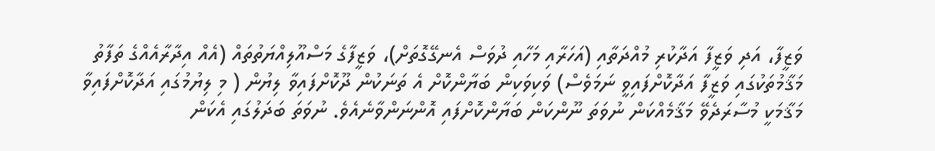ވަޒީފާ، އަދި ވަޒީފާ އަދާކުރި މުއްދަތާއި (އަހަރާއި މަހާއި ދުވަސް އެނގޭގޮތަށް)، ވަޒީފާގެ މަސްއޫލިއްޔަތުތައް (އެއް އިދާރާއެއްގެ ތަފާތު މަޤާމުތަކުގައި ވަޒީފާ އަދާކޮށްފައިވީ ނަމަވެސް) ވަކިވަކިން ބަޔާންކޮށް އެ ތަނަކުން ދޫކޮށްފައިވާ ލިޔުން ( މި ލިޔުމުގައި އަދާކޮށްފައިވާ މަޤާމަކީ މުސާރަދެވޭ މަޤާމެއްކަން ނުވަތަ ނޫންކަން ބަޔާންކޮށްފައި އޮންނަންވާނެއެވެ. ނުވަތަ ބަދަލުގައި އެކަން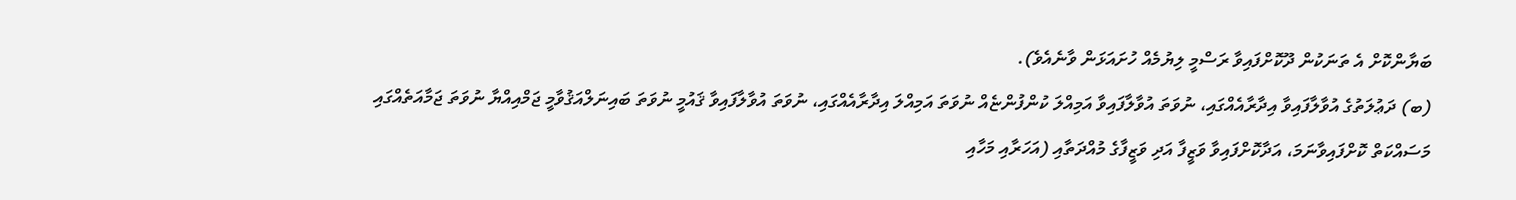ބަޔާންކޮށް އެ ތަނަކުން ދޫކޮށްފައިވާ ރަސްމީ ލިޔުމެއް ހުށައަޅަން ވާނެއެވެ).
(ބ) ދަޢުލަތުގެ އުވާލާފައިވާ އިދާރާއެއްގައި، ނުވަތަ އުވާލާފައިވާ އަމިއްލަ ކުންފުންޏެއް ނުވަތަ އަމިއްލަ އިދާރާއެއްގައި، ނުވަތަ އުވާލާފައިވާ ޤައުމީ ނުވަތަ ބައިނަލްއަޤުވާމީ ޖަމްއިއްޔާ ނުވަތަ ޖަމާއަތެއްގައި މަސައްކަތް ކޮށްފައިވާނަމަ، އަދާކޮށްފައިވާ ވަޒީފާ އަދި ވަޒީފާގެ މުއްދަތާއި (އަހަރާއި މަހާއި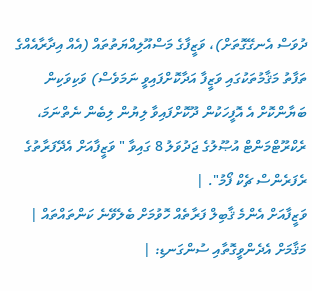ދުވަސް އެނގޭގޮތަށް)، ވަޒީފާގެ މަސްއޫލިއްޔަތުތައް (އެއް އިދާރާއެއްގެ ތަފާތު މަޤާމުތަކުގައި ވަޒީފާ އަދާކޮށްފައިވީ ނަމަވެސް) ވަކިވަކިން ބަޔާންކޮށް އެ އޮފީހަކުން ދޫކޮށްފައިވާ ލިޔުން ލިބެން ނެތްނަމަ، ރެކްރޫޓްމަންޓް އުޞޫލުގެ ޖަދުވަލު 8 ގައިވާ " ވަޒީފާއަށް އެދޭފަރާތުގެ ރެފަރެންސް ޗެކް ފޯމު". |
ވަޒީފާއަށް އެންމެ ޤާބިލް ފަރާތެއް ހޮވުމަށް ބެލެވޭނެ ކަންތައްތައް |
މަޤާމަށް އެދެންވީގޮތާއި ސުންގަނޑި: |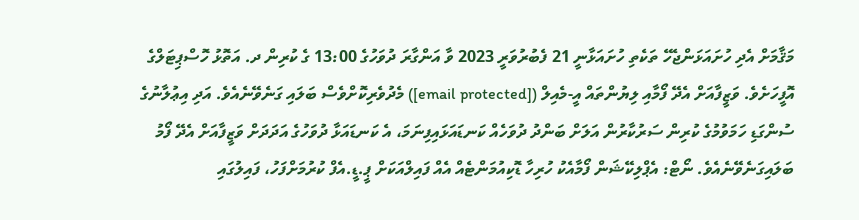މަޤާމަށް އެދި ހުށައަޅަންޖެހޭ ތަކެތި ހުށައަޅާނީ 21 ފެބުރުވަރީ 2023 ވާ އަންގާރަ ދުވަހުގެ 13:00 ގެ ކުރިން ދ. އަތޮޅު ހޮސްޕިޓަލްގެ އޮފީހަށެވެ. ވަޒީފާއަށް އެދޭ ފޯމާއި ލިޔުންތައް އީ-މެއިލް ([email protected]) މެދުވެރިކޮށްވެސް ބަލައި ގަނެވޭނެއެވެ. އަދި އިޢުލާނުގެ ސުންގަޑި ހަމަވުމުގެ ކުރިން ސަރުކާރުން އަލަށް ބަންދު ދުވަހެއް ކަނޑައަޅައިފިނަމަ، އެ ކަނޑައަޅާ ދުވަހުގެ އަދަދަށް ވަޒީފާއަށް އެދޭ ފޯމު ބަލައިގަނެވޭނެއެވެ. ނޯޓް: އެޕްލިކޭޝަން ފޯމާއެކު ހުރިހާ ޑޮކިއުމަންޓެއް އެއް ފައިލްއަކަށް ޕީ.ޑީ.އެފް ކުރުމަށްފަހު، ފައިލުގައި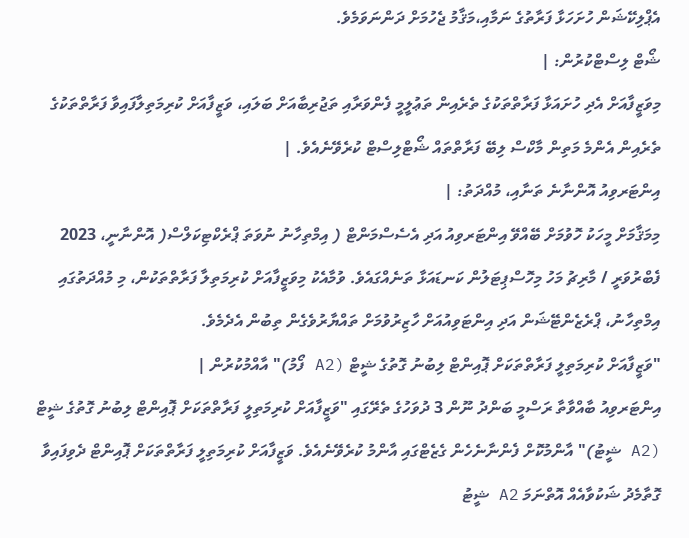އެޕްލިކޭޝަން ހުށަހަޅާ ފަރާތުގެ ނަމާއި،މަޤާމު ޖެހުމަށް ދަންނަވަމެވެ.
ޝޯޓް ލިސްޓްކުރުން: |
މިވަޒީފާއަށް އެދި ހުށައަޅާ ފަރާތްތަކުގެ ތެރެއިން ތަޢުލީމީ ފެންވަރާއި ތަޖުރިބާއަށް ބަލައި، ވަޒީފާއަށް ކުރިމަތިލާފައިވާ ފަރާތްތަކުގެ ތެރެއިން އެންމެ މަތިން މާކްސް ލިބޭ ފަރާތްތައް ޝޯޓްލިސްޓް ކުރެވޭނެއެވެ. |
އިންޓަރވިއު އޮންނާނެ ތަނާއި، މުއްދަތު: |
މިމަޤާމަށް މީހަކު ހޮވުމަށް ބޭއްވޭ އިންޓަރވިއު އަދި އެސެސްމަންޓް ( އިމްތިހާނު ނުވަތަ ޕްރެކްޓިކަލްސް( އޮންނާނީ، 2023 ފެބްރުވަރީ / މާރިޗު މަހު މިހޮސްޕިޓަލުން ކަނޑައަޅާ ތަނެއްގައެވެ. ވުމާއެކު މިވަޒީފާއަށް ކުރިމަތިލާ ފަރާތްތަކުން، މި މުއްދަތުގައި އިމްތިހާނު، ޕްރެޒެންޓޭޝަން އަދި އިންޓަވިއުއަށް ހާޒިރުވުމަށް ތައްޔާރުވެގެން ތިބުން އެދެމެވެ.
"ވަޒީފާއަށް ކުރިމަތިލީ ފަރާތްތަކަށް ޕޮއިންޓް ލިބުނު ގޮތުގެ ޝީޓް (A2 ފޯމު)" އާއްމުކުރުން |
އިންޓަރވިއު ބާއްވާތާ ރަސްމީ ބަންދު ނޫން 3 ދުވަހުގެ ތެރޭގައި "ވަޒީފާއަށް ކުރިމަތިލީ ފަރާތްތަކަށް ޕޮއިންޓް ލިބުނު ގޮތުގެ ޝީޓް (A2 ޝީޓު)" އާންމުކޮށް ފެންނާނެހެން ގެޒެޓްގައި އާންމު ކުރެވޭނެއެވެ. ވަޒީފާއަށް ކުރިމަތިލީ ފަރާތްތަކަށް ޕޮއިންޓް ދެވިފައިވާ ގޮތާމެދު ޝަކުވާއެއް އޮތްނަމަ A2 ޝީޓު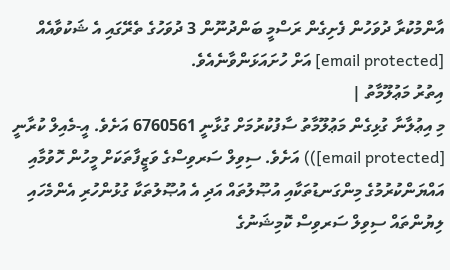އާންމުކުރާ ދުވަހުން ފެށިގެން ރަސްމީ ބަންދުނޫން 3 ދުވަހުގެ ތެރޭގައި އެ ޝަކުވާއެއް [email protected] އަށް ހުށައަޅަންވާނެއެވެ.
އިތުރު މަޢުލޫމާތު |
މި އިޢުލާނާ ގުޅިގެން މަޢުލޫމާތު ސާފުކުރުމަށް ގުޅާނީ 6760561 އަށެވެ. އީ-މެއިލް ކުރާނީ [email protected])) އަށެވެ. ސިވިލް ސަރވިސްގެ ވަޒީފާތަކަށް މީހުން ހޮވުމާއި އައްޔަންކުރުމުގެ މިންގަނޑުތަކާއި އުޞޫލުތައް އަދި އެ އުޞޫލުތަކާ ގުޅުންހުރި އެންމެހައި ލިޔުންތައް ސިވިލް ސަރވިސް ކޮމިޝަނުގެ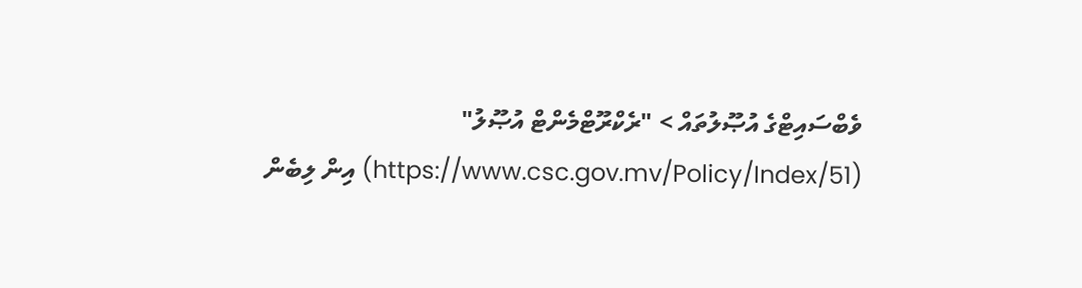ވެބްސައިޓްގެ އުޞޫލުތައް > "ރެކްރޫޓްމެންޓް އުޞޫލު" (https://www.csc.gov.mv/Policy/Index/51) އިން ލިބެން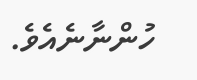ހުންނާނެއެވެ.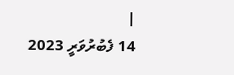|
14 ފެބުރުވަރީ 2023